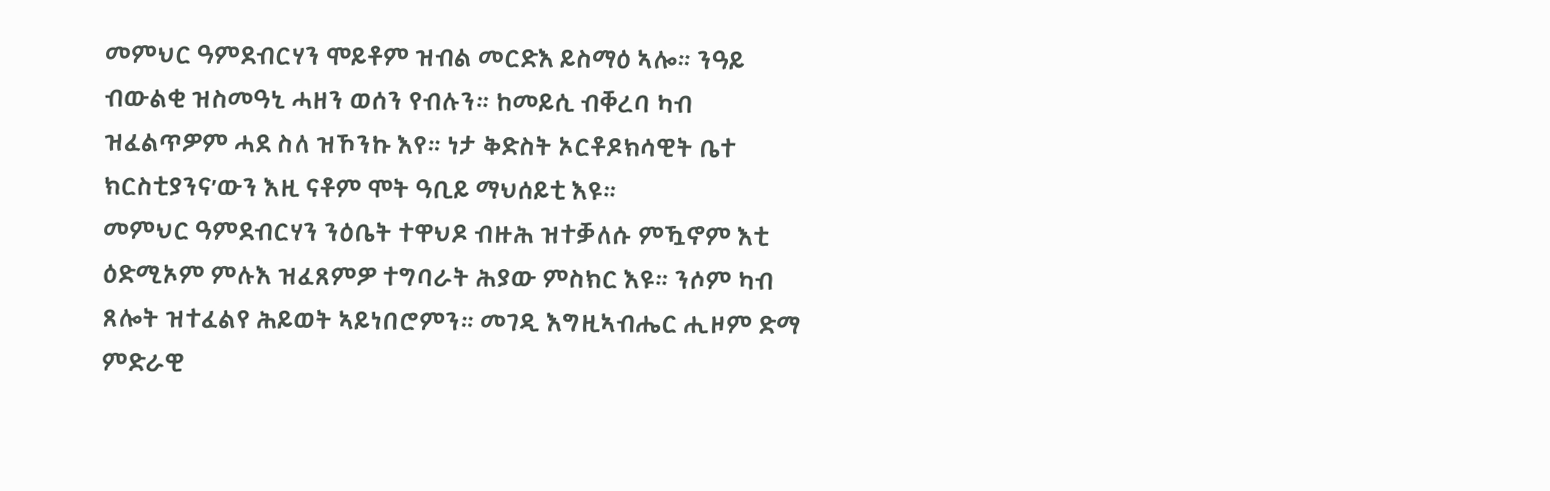መምህር ዓምደብርሃን ሞይቶም ዝብል መርድእ ይስማዕ ኣሎ። ንዓይ ብውልቂ ዝስመዓኒ ሓዘን ወሰን የብሉን። ከመይሲ ብቐረባ ካብ ዝፈልጥዎም ሓደ ስለ ዝኾንኩ እየ። ነታ ቅድስት ኦርቶዶክሳዊት ቤተ ክርስቲያንና’ውን እዚ ናቶም ሞት ዓቢይ ማህሰይቲ እዩ።
መምህር ዓምደብርሃን ንዕቤት ተዋህዶ ብዙሕ ዝተቓለሱ ምዃኖም እቲ ዕድሚኦም ምሉእ ዝፈጸምዎ ተግባራት ሕያው ምስክር እዩ። ንሶም ካብ ጸሎት ዝተፈልየ ሕይወት ኣይነበሮምን። መገዲ እግዚኣብሔር ሒዞም ድማ ምድራዊ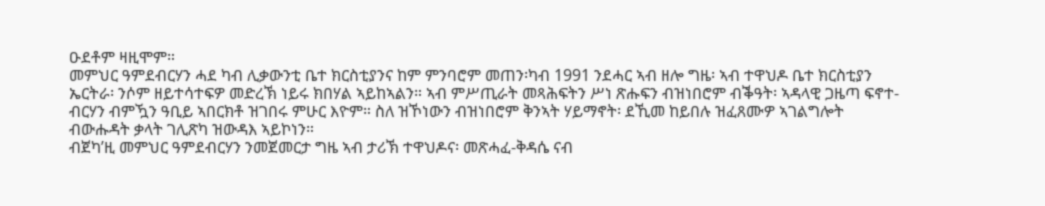ዑደቶም ዛዚሞም።
መምህር ዓምደብርሃን ሓደ ካብ ሊቃውንቲ ቤተ ክርስቲያንና ከም ምንባሮም መጠን፡ካብ 1991 ንደሓር ኣብ ዘሎ ግዜ፡ ኣብ ተዋህዶ ቤተ ክርስቲያን ኤርትራ፡ ንሶም ዘይተሳተፍዎ መድረኽ ነይሩ ክበሃል ኣይከኣልን። ኣብ ምሥጢራት መጻሕፍትን ሥነ ጽሑፍን ብዝነበሮም ብቕዓት፡ ኣዳላዊ ጋዜጣ ፍኖተ-ብርሃን ብምዃን ዓቢይ ኣበርክቶ ዝገበሩ ምሁር እዮም። ስለ ዝኾነውን ብዝነበሮም ቅንኣት ሃይማኖት፡ ደኺመ ከይበሉ ዝፈጸሙዎ ኣገልግሎት ብውሑዳት ቃላት ገሊጽካ ዝውዳእ ኣይኮነን።
ብጀካ’ዚ መምህር ዓምደብርሃን ንመጀመርታ ግዜ ኣብ ታሪኽ ተዋህዶና፡ መጽሓፈ-ቅዳሴ ናብ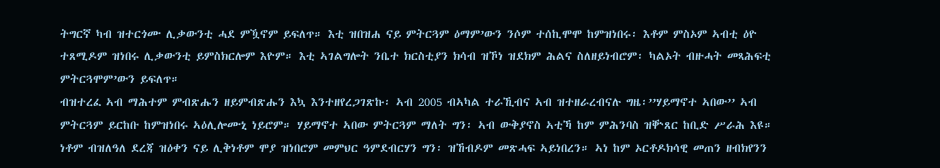ትግርኛ ካብ ዝተርጎሙ ሊቃውንቲ ሓደ ምዃኖም ይፍለጥ። እቲ ዝበዝሐ ናይ ምትርጓም ዕማም’ውን ንሶም ተሰኪሞሞ ከምዝነበሩ፡ እቶም ምስኦም ኣብቲ ዕዮ ተጸሚዶም ዝነበሩ ሊቃውንቲ ይምስክርሎም እዮም። እቲ ኣገልግሎት ንቤተ ክርስቲያን ክሳብ ዝኾነ ዝደክም ሕልና ስለዘይነብሮም፡ ካልኦት ብዙሓት መጻሕፍቲ ምትርጓሞም’ውን ይፍለጥ።
ብዝተረፈ ኣብ ማሕተም ምብጽሑን ዘይምብጽሑን እኳ እንተዘየረጋገጽኩ፡ ኣብ 2005 ብኣካል ተራኺብና ኣብ ዝተዘራረብናሉ ግዜ፡’’ሃይማኖተ ኣበው’’ ኣብ ምትርጓም ይርከቡ ከምዝነበሩ ኣዕሊሎሙኒ ነይሮም። ሃይማኖተ ኣበው ምትርጓም ማለት ግን፡ ኣብ ውቅያኖስ ኣቲኻ ከም ምሕንባስ ዝቝጸር ከቢድ ሥራሕ እዩ። ነቶም ብዝለዓለ ደረጃ ዝዕቀን ናይ ሊቅነቶም ሞያ ዝነበሮም መምህር ዓምደብርሃን ግን፡ ዝኸብዶም መጽሓፍ ኣይነበረን። ኣነ ከም ኦርቶዶክሳዊ መጠን ዘብክየንን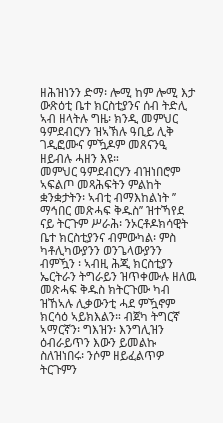ዘሕዝነንን ድማ፡ ሎሚ ከም ሎሚ እታ ውጽዕቲ ቤተ ክርስቲያንና ሰብ ትድሊ ኣብ ዘላትሉ ግዜ፡ ክንዲ መምህር ዓምደብርሃን ዝኣኽሉ ዓቢይ ሊቅ ገዲፎሙና ምዃዶም መጸናንዒ ዘይብሉ ሓዘን እዩ።
መምህር ዓምደብርሃን ብዝነበሮም ኣፍልጦ መጻሕፍትን ምልከት ቋንቋታትን፡ ኣብቲ ብማእከልነት ’’ ማኅበር መጽሓፍ ቅዱስ’’ ዝተኻየደ ናይ ትርጉም ሥራሕ፡ ንኦርቶዶክሳዊት ቤተ ክርስቲያንና ብምውካል፡ ምስ ካቶሊካውያንን ወንጌላውያንን ብምዃን ፡ ኣብዚ ሕጂ ክርስቲያን ኤርትራን ትግራይን ዝጥቀሙሉ ዘለዉ መጽሓፍ ቅዱስ ክትርጉሙ ካብ ዝኸኣሉ ሊቃውንቲ ሓደ ምዃኖም ክርሳዕ ኣይክእልን። ብጀካ ትግርኛ ኣማርኛን፡ ግእዝን፡ እንግሊዝን ዕብራይጥን እውን ይመልኩ ስለዝነበሩ፡ ንሶም ዘይፈልጥዎ ትርጉምን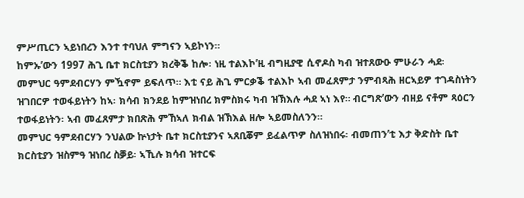ምሥጢርን ኣይነበረን እንተ ተባህለ ምግናን ኣይኮነን።
ከምኡ’ውን 1997 ሕጊ ቤተ ክርስቲያን ክረቅቕ ከሎ፡ ነዚ ተልእኮ’ዚ ብግዚያዊ ሲኖዶስ ካብ ዝተጸውዑ ምሁራን ሓደ፡ መምህር ዓምደብርሃን ምዃኖም ይፍለጥ። እቲ ናይ ሕጊ ምርቃቕ ተልእኮ ኣብ መፈጸምታ ንምብጻሕ ዘርኣይዎ ተገዳስነትን ዝገበርዎ ተወፋይነትን ከኣ፡ ክሳብ ክንደይ ከምዝነበረ ክምስክሩ ካብ ዝኽእሉ ሓደ ኣነ እየ። ብርግጽ’ውን ብዘይ ናቶም ጻዕርን ተወፋይነትን፡ ኣብ መፈጸምታ ክበጽሕ ምኸኣለ ክብል ዝኽእል ዘሎ ኣይመስለንን።
መምህር ዓምደብርሃን ንህልው ኵነታት ቤተ ክርስቲያንና ኣጸቢቖም ይፈልጥዎ ስለዝነበሩ፡ ብመጠን’ቲ እታ ቅድስት ቤተ ክርስቲያን ዝስምዓ ዝነበረ ስቓይ፡ ኣኺሉ ክሳብ ዝተርፍ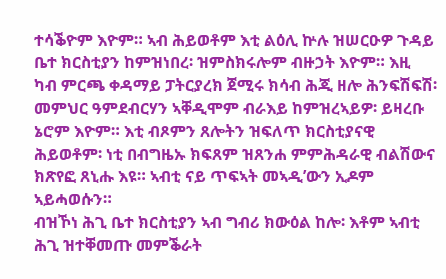ተሳቕዮም እዮም። ኣብ ሕይወቶም እቲ ልዕሊ ኵሉ ዝሠርዑዎ ጉዳይ ቤተ ክርስቲያን ከምዝነበረ፡ ዝምስክሩሎም ብዙኃት እዮም። እዚ ካብ ምርጫ ቀዳማይ ፓትርያረክ ጀሚሩ ክሳብ ሕጂ ዘሎ ሕንፍሽፍሽ፡ መምህር ዓምደብርሃን ኣቐዲሞም ብራእይ ከምዝረኣይዎ፡ ይዛረቡ ኔሮም እዮም። እቲ ብጾምን ጸሎትን ዝፍለጥ ክርስቲያናዊ ሕይወቶም፡ ነቲ በብግዜኡ ክፍጸም ዝጸንሐ ምምሕዳራዊ ብልሽውና ክጽየፎ ጸኒሑ እዩ። ኣብቲ ናይ ጥፍኣት መኣዲ’ውን ኢዶም ኣይሓወሱን።
ብዝኾነ ሕጊ ቤተ ክርስቲያን ኣብ ግብሪ ክውዕል ከሎ፡ እቶም ኣብቲ ሕጊ ዝተቐመጡ መምቕራት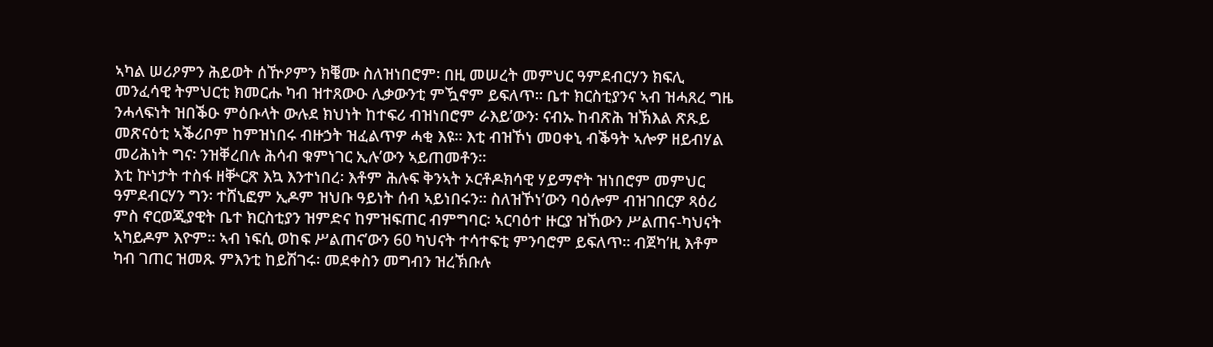ኣካል ሠሪዖምን ሕይወት ሰዅዖምን ክቔሙ ስለዝነበሮም፡ በዚ መሠረት መምህር ዓምደብርሃን ክፍሊ መንፈሳዊ ትምህርቲ ክመርሑ ካብ ዝተጸውዑ ሊቃውንቲ ምዃኖም ይፍለጥ። ቤተ ክርስቲያንና ኣብ ዝሓጸረ ግዜ ንሓላፍነት ዝበቕዑ ምዕቡላት ውሉደ ክህነት ከተፍሪ ብዝነበሮም ራእይ’ውን፡ ናብኡ ከብጽሕ ዝኽእል ጽጹይ መጽናዕቲ ኣቕሪቦም ከምዝነበሩ ብዙኃት ዝፈልጥዎ ሓቂ እዩ። እቲ ብዝኾነ መዐቀኒ ብቕዓት ኣሎዎ ዘይብሃል መሪሕነት ግና፡ ንዝቐረበሉ ሕሳብ ቁምነገር ኢሉ’ውን ኣይጠመቶን።
እቲ ኵነታት ተስፋ ዘቝርጽ እኳ እንተነበረ፡ እቶም ሕሉፍ ቅንኣት ኦርቶዶክሳዊ ሃይማኖት ዝነበሮም መምህር ዓምደብርሃን ግን፡ ተሸኒፎም ኢዶም ዝህቡ ዓይነት ሰብ ኣይነበሩን። ስለዝኾነ’ውን ባዕሎም ብዝገበርዎ ጻዕሪ ምስ ኖርወጂያዊት ቤተ ክርስቲያን ዝምድና ከምዝፍጠር ብምግባር፡ ኣርባዕተ ዙርያ ዝኸውን ሥልጠና-ካህናት ኣካይዶም እዮም። ኣብ ነፍሲ ወከፍ ሥልጠና’ውን 60 ካህናት ተሳተፍቲ ምንባሮም ይፍለጥ። ብጀካ’ዚ እቶም ካብ ገጠር ዝመጹ ምእንቲ ከይሽገሩ፡ መደቀስን መግብን ዝረኽቡሉ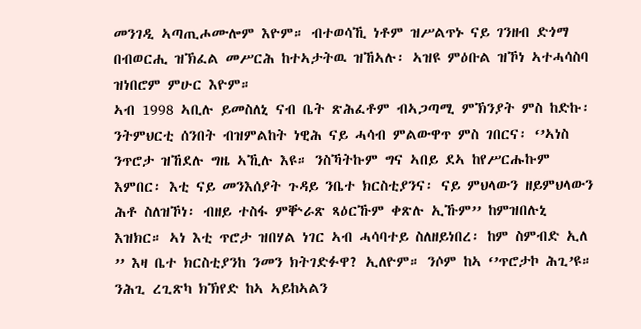መንገዲ ኣጣጢሖሙሎም እዮም። ብተወሳኺ ነቶም ዝሥልጥኑ ናይ ገንዘብ ድጎማ በብወርሒ ዝኽፈል መሥርሕ ከተኣታትዉ ዝኸኣሉ፡ ኣዝዩ ምዕቡል ዝኾነ ኣተሓሳስባ ዝነበሮም ምሁር እዮም።
ኣብ 1998 ኣቢሉ ይመስለኒ ናብ ቤት ጽሕፈቶም ብኣጋጣሚ ምኽንያት ምስ ከድኩ፡ ንትምህርቲ ሰንበት ብዝምልከት ነዊሕ ናይ ሓሳብ ምልውዋጥ ምስ ገበርና፡ ‘’ኣነስ ንጥሮታ ዝኸደሉ ግዜ ኣኺሉ እዩ። ንስኻትኩም ግና ኣበይ ደኣ ከየሥርሑኩም እምበር፡ እቲ ናይ መንእሰያት ጉዳይ ንቤተ ክርስቲያንና፡ ናይ ምህላውን ዘይምህላውን ሕቶ ስለዝኾነ፡ ብዘይ ተስፋ ምቝራጽ ጻዕርኹም ቀጽሉ ኢኹም’’ ከምዝበሉኒ እዝክር። ኣነ እቲ ጥሮታ ዝበሃል ነገር ኣብ ሓሳባተይ ስለዘይነበረ፡ ከም ስምብድ ኢለ ’’ እዛ ቤተ ክርስቲያንከ ንመን ክትገድፉዋ? ኢለዮም። ንሶም ከኣ ‘’ጥሮታኮ ሕጊ’ዩ። ንሕጊ ረጊጽካ ክኽየድ ከኣ ኣይከኣልን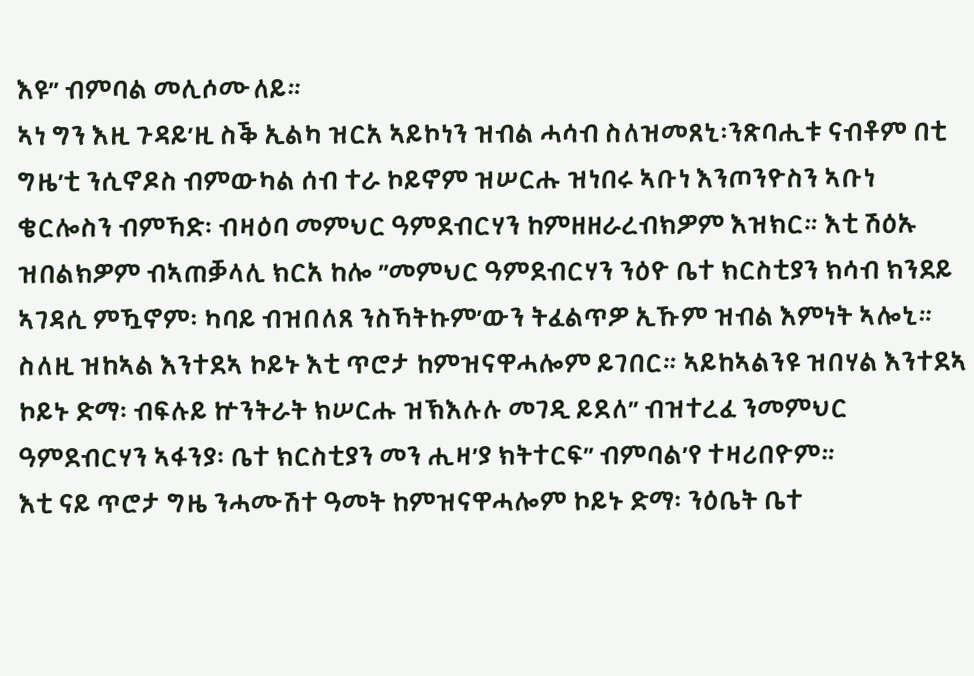እዩ’’ ብምባል መሊሶሙለይ።
ኣነ ግን እዚ ጉዳይ’ዚ ስቕ ኢልካ ዝርአ ኣይኮነን ዝብል ሓሳብ ስለዝመጸኒ፡ንጽባሒቱ ናብቶም በቲ ግዜ’ቲ ንሲኖዶስ ብምውካል ሰብ ተራ ኮይኖም ዝሠርሑ ዝነበሩ ኣቡነ እንጦንዮስን ኣቡነ ቄርሎስን ብምኻድ፡ ብዛዕባ መምህር ዓምደብርሃን ከምዘዘራረብክዎም እዝክር። እቲ ሽዕኡ ዝበልክዎም ብኣጠቓላሊ ክርአ ከሎ ’’መምህር ዓምደብርሃን ንዕዮ ቤተ ክርስቲያን ክሳብ ክንደይ ኣገዳሲ ምዃኖም፡ ካባይ ብዝበለጸ ንስኻትኩም’ውን ትፈልጥዎ ኢኹም ዝብል እምነት ኣሎኒ። ስለዚ ዝከኣል እንተደኣ ኮይኑ እቲ ጥሮታ ከምዝናዋሓሎም ይገበር። ኣይከኣልንዩ ዝበሃል እንተደኣ ኮይኑ ድማ፡ ብፍሉይ ኵንትራት ክሠርሑ ዝኽእሉሉ መገዲ ይደለ’’ ብዝተረፈ ንመምህር ዓምደብርሃን ኣፋንያ፡ ቤተ ክርስቲያን መን ሒዛ’ያ ክትተርፍ’’ ብምባል’የ ተዛሪበዮም።
እቲ ናይ ጥሮታ ግዜ ንሓሙሽተ ዓመት ከምዝናዋሓሎም ኮይኑ ድማ፡ ንዕቤት ቤተ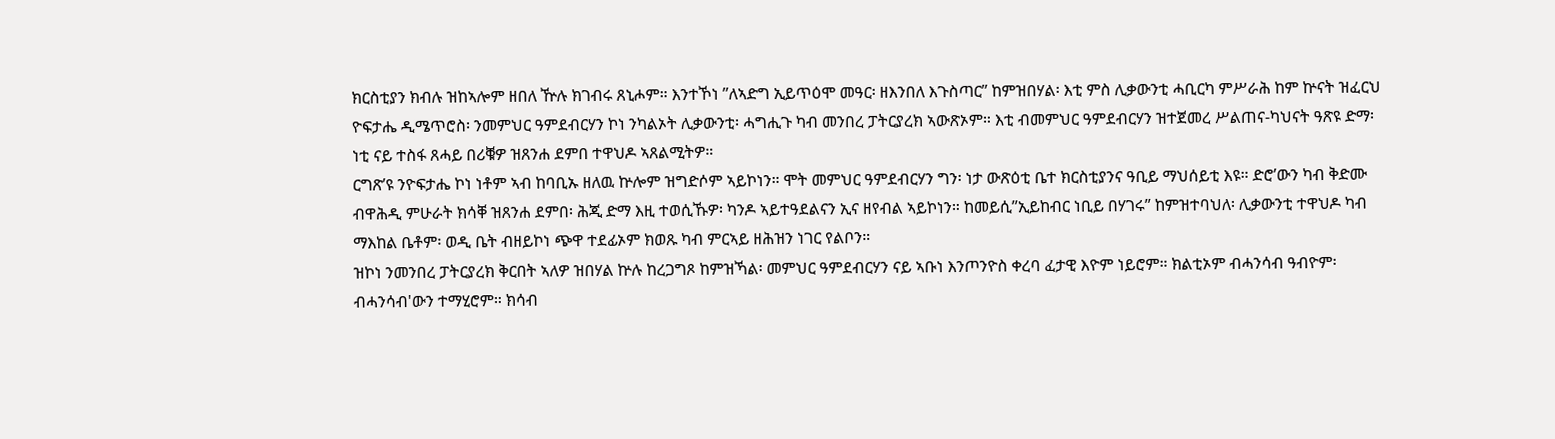ክርስቲያን ክብሉ ዝከኣሎም ዘበለ ዅሉ ክገብሩ ጸኒሖም። እንተኾነ ’’ለኣድግ ኢይጥዕሞ መዓር፡ ዘእንበለ እጉስጣር’’ ከምዝበሃል፡ እቲ ምስ ሊቃውንቲ ሓቢርካ ምሥራሕ ከም ኵናት ዝፈርህ ዮፍታሔ ዲሜጥሮስ፡ ንመምህር ዓምደብርሃን ኮነ ንካልኦት ሊቃውንቲ፡ ሓግሒጉ ካብ መንበረ ፓትርያረክ ኣውጽኦም። እቲ ብመምህር ዓምደብርሃን ዝተጀመረ ሥልጠና-ካህናት ዓጽዩ ድማ፡ ነቲ ናይ ተስፋ ጸሓይ በሪቑዎ ዝጸንሐ ደምበ ተዋህዶ ኣጸልሚትዎ።
ርግጽ’ዩ ንዮፍታሔ ኮነ ነቶም ኣብ ከባቢኡ ዘለዉ ኵሎም ዝግድሶም ኣይኮነን። ሞት መምህር ዓምደብርሃን ግን፡ ነታ ውጽዕቲ ቤተ ክርስቲያንና ዓቢይ ማህሰይቲ እዩ። ድሮ’ውን ካብ ቅድሙ ብዋሕዲ ምሁራት ክሳቐ ዝጸንሐ ደምበ፡ ሕጂ ድማ እዚ ተወሲኹዎ፡ ካንዶ ኣይተዓደልናን ኢና ዘየብል ኣይኮነን። ከመይሲ’’ኢይከብር ነቢይ በሃገሩ’’ ከምዝተባህለ፡ ሊቃውንቲ ተዋህዶ ካብ ማእከል ቤቶም፡ ወዲ ቤት ብዘይኮነ ጭዋ ተደፊኦም ክወጹ ካብ ምርኣይ ዘሕዝን ነገር የልቦን።
ዝኮነ ንመንበረ ፓትርያረክ ቅርበት ኣለዎ ዝበሃል ኵሉ ከረጋግጾ ከምዝኻል፡ መምህር ዓምደብርሃን ናይ ኣቡነ እንጦንዮስ ቀረባ ፈታዊ እዮም ነይሮም። ክልቲኦም ብሓንሳብ ዓብዮም፡ ብሓንሳብ'ውን ተማሂሮም። ክሳብ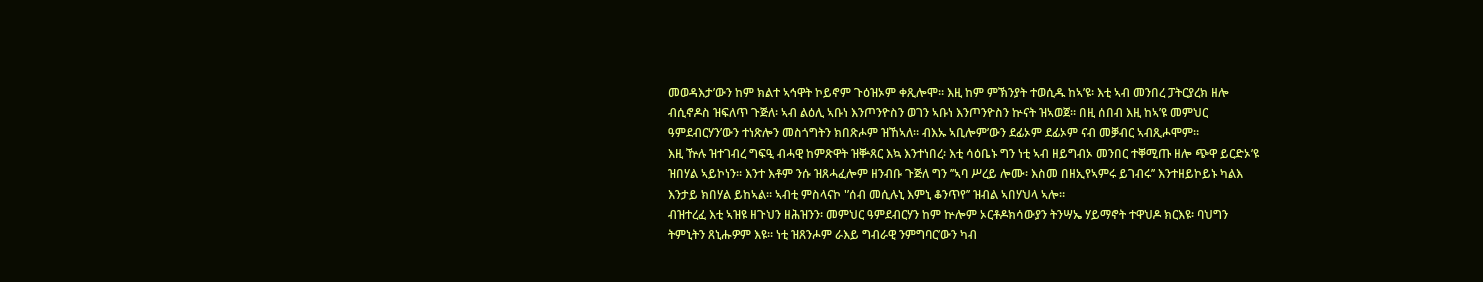መወዳእታ’ውን ከም ክልተ ኣኅዋት ኮይኖም ጉዕዝኦም ቀጺሎሞ። እዚ ከም ምኽንያት ተወሲዱ ከኣ’ዩ፡ እቲ ኣብ መንበረ ፓትርያረክ ዘሎ ብሲኖዶስ ዝፍለጥ ጉጅለ፡ ኣብ ልዕሊ ኣቡነ እንጦንዮስን ወገን ኣቡነ እንጦንዮስን ኵናት ዝኣወጀ። በዚ ሰበብ እዚ ከኣ’ዩ መምህር ዓምደብርሃን’ውን ተነጽሎን መስጎግትን ክበጽሖም ዝኸኣለ። ብእኡ ኣቢሎም’ውን ደፊኦም ደፊኦም ናብ መቓብር ኣብጺሖሞም።
እዚ ዅሉ ዝተገብረ ግፍዒ ብሓዊ ከምጽዋት ዝቝጸር እኳ እንተነበረ፡ እቲ ሳዕቤኑ ግን ነቲ ኣብ ዘይግብኦ መንበር ተቐሚጡ ዘሎ ጭዋ ይርድኦ’ዩ ዝበሃል ኣይኮነን። እንተ እቶም ንሱ ዝጸሓፈሎም ዘንብቡ ጉጅለ ግን ’’ኣባ ሥረይ ሎሙ፡ እስመ በዘኢየኣምሩ ይገብሩ’’ እንተዘይኮይኑ ካልእ እንታይ ክበሃል ይከኣል። ኣብቲ ምስላናኮ '’ሰብ መሲሉኒ እምኒ ቆንጥየ’’ ዝብል ኣበሃህላ ኣሎ።
ብዝተረፈ እቲ ኣዝዩ ዘጉህን ዘሕዝንን፡ መምህር ዓምደብርሃን ከም ኵሎም ኦርቶዶክሳውያን ትንሣኤ ሃይማኖት ተዋህዶ ክርእዩ፡ ባህግን ትምኒትን ጸኒሑዎም እዩ። ነቲ ዝጸንሖም ራእይ ግብራዊ ንምግባር’ውን ካብ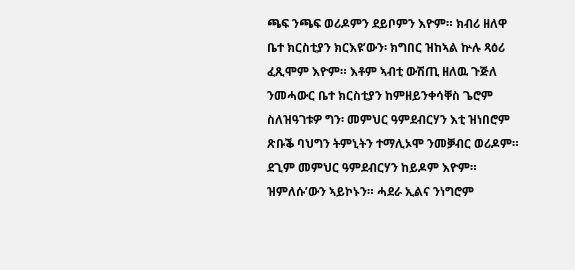ጫፍ ንጫፍ ወሪዶምን ደይቦምን እዮም። ክብሪ ዘለዋ ቤተ ክርስቲያን ክርእዩ’ውን፡ ክግበር ዝከኣል ኵሉ ጻዕሪ ፈጺሞም እዮም። እቶም ኣብቲ ውሽጢ ዘለዉ ጉጅለ ንመሓውር ቤተ ክርስቲያን ከምዘይንቀሳቐስ ጌሮም ስለዝዓገቱዎ ግን፡ መምህር ዓምደብርሃን እቲ ዝነበሮም ጽቡቕ ባህግን ትምኒትን ተማሊኦሞ ንመቓብር ወሪዶም።
ደጊም መምህር ዓምደብርሃን ከይዶም እዮም። ዝምለሱ’ውን ኣይኮኑን። ሓደራ ኢልና ንነግሮም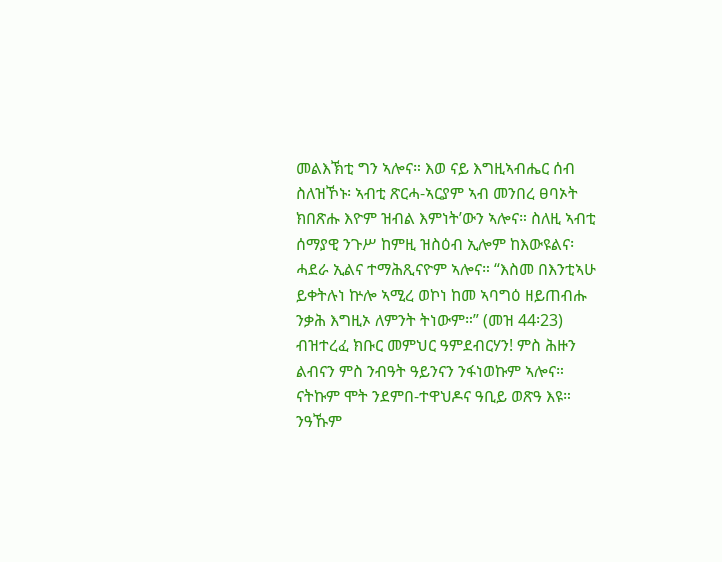መልእኽቲ ግን ኣሎና። እወ ናይ እግዚኣብሔር ሰብ ስለዝኾኑ፡ ኣብቲ ጽርሓ-ኣርያም ኣብ መንበረ ፀባኦት ክበጽሑ እዮም ዝብል እምነት’ውን ኣሎና። ስለዚ ኣብቲ ሰማያዊ ንጉሥ ከምዚ ዝስዕብ ኢሎም ከእውዩልና፡ ሓደራ ኢልና ተማሕጺናዮም ኣሎና። “እስመ በእንቲኣሁ ይቀትሉነ ኵሎ ኣሚረ ወኮነ ከመ ኣባግዕ ዘይጠብሑ ንቃሕ እግዚኦ ለምንት ትነውም።” (መዝ 44፡23)
ብዝተረፈ ክቡር መምህር ዓምደብርሃን! ምስ ሕዙን ልብናን ምስ ንብዓት ዓይንናን ንፋነወኩም ኣሎና። ናትኩም ሞት ንደምበ-ተዋህዶና ዓቢይ ወጽዓ እዩ። ንዓኹም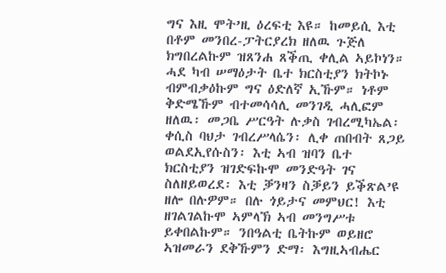ግና እዚ ሞት’ዚ ዕረፍቲ እዩ። ከመይሲ እቲ በቶም መንበረ-ፓትርያረክ ዘለዉ ጉጅለ ክግበረልኩም ዝጸንሐ ጸቕጢ ቀሊል ኣይኮነን። ሓደ ካብ ሠማዕታት ቤተ ክርስቲያን ክትኮኑ ብምብቃዕኩም ግና ዕድለኛ ኢኹም። ነቶም ቅድሜኹም ብተመሳሳሊ መንገዲ ሓሊፎም ዘለዉ፡ መጋቤ ሥርዓት ሉቃስ ገብረሚካኤል፡ ቀሲስ ባህታ ገብረሥላሴን፡ ሊቀ ጠበብት ጸጋይ ወልደኢየሱስን፡ እቲ ኣብ ዝባን ቤተ ክርስቲያን ዝገድፍኩሞ መንድዓት ገና ስለዘይወረደ፡ እቲ ቓንዛን ስቓይን ይቕጽል’ዩ ዘሎ በሉዎም። በሉ ጎይታና መምህር! እቲ ዘገልገልኩሞ ኣምላኽ ኣብ መንግሥቱ ይቀበልኩም። ንበዓልቲ ቤትኩም ወይዘሮ ኣዝመራን ደቅኹምን ድማ፡ እግዚኣብሔር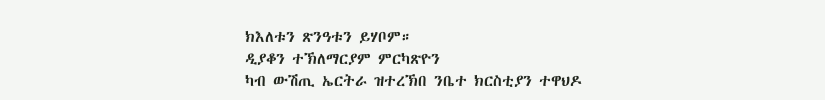ክእለቱን ጽንዓቱን ይሃቦም።
ዲያቆን ተኽለማርያም ምርካጽዮን
ካብ ውሽጢ ኤርትራ ዝተረኽበ ንቤተ ክርስቲያን ተዋህዶ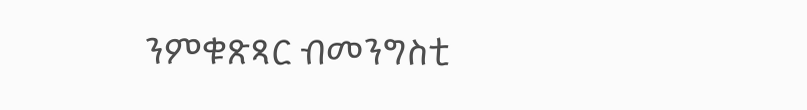ንምቁጽጻር ብመንግስቲ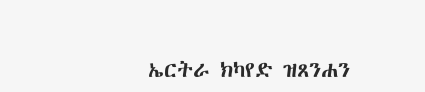ኤርትራ ክካየድ ዝጸንሐን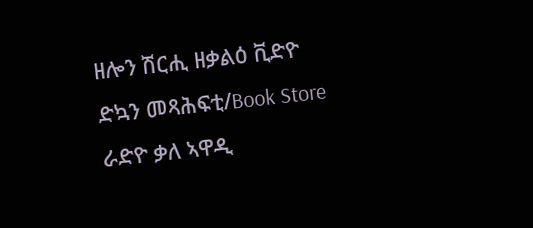ዘሎን ሽርሒ ዘቃልዕ ቪድዮ
ድኳን መጻሕፍቲ/Book Store
ራድዮ ቃለ ኣዋዲ